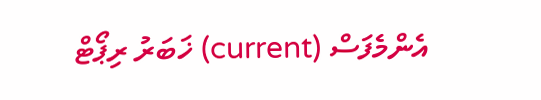އެންމެފަސް (current) ޚަބަރު ރިޕޯޓް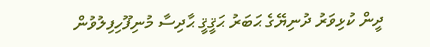ދީން ކުޅިވަރު ދުނިޔޭގެ ޙަބަރު ޙަޤީޤީ ޙާދިސާ މުނިފޫހިފިލުވުން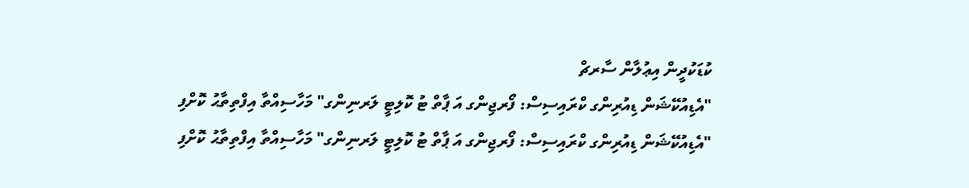ކުޑަކުދީން އިޢުލާން ސާރޗް
"އެޑިއުކޭޝަން ޑިއުރިންގ ކްރައިސިސް: ފޯރޖިންގ އަ ޕާތް ޓު ކޮލިޓީ ލަރނިންގ" މަހާސިއްތާ އިފްތިތާޙު ކޮށްފި
"އެޑިއުކޭޝަން ޑިއުރިންގ ކްރައިސިސް: ފޯރޖިންގ އަ ޕާތް ޓު ކޮލިޓީ ލަރނިންގ" މަހާސިއްތާ އިފްތިތާޙު ކޮށްފި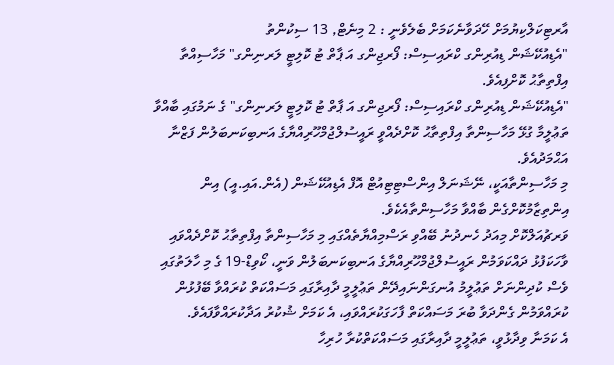އާރޓިކަލްކިޔުމަށް ހޭދަވާނެކަމަށް ބެލެވެނީ : 2 މިނެޓް, 13 ސިކުންތު
"އެޑިއުކޭޝަން ޑިއުރިންގ ކްރައިސިސް: ފޯރޖިންގ އަ ޕާތް ޓު ކޮލިޓީ ލަރނިންގ" މަހާސިއްތާ އިފްތިތާޙު ކޮށްފިއެވެ.
"އެޑިއުކޭޝަން ޑިއުރިންގ ކްރައިސިސް: ފޯރޖިންގ އަ ޕާތް ޓު ކޮލިޓީ ލަރނިންގ" ގެ ނަމުގައި ބާއްވާ ތަޢުލީމާ ގުޅޭ މަހާސިންތާ އިފްތިތާޙު ކޮށްދެއްވީ ރައީސުލްޖުމްހޫރިއްޔާގެ އަނބިކަނބަލުން ފަޒްނާ އަޙްމަދުއެވެ.
މި މަހާސިންތާއަކީ، ނޭޝަނަލް އިންސްޓިޓިއުޓް އޮފް އެޑިއުކޭޝަން (އެން.އައި.އީ) އިން އިންތިޒާމުކޮށްގެން ބާއްވާ މަހާސިންތާއެކެވެ.
ވަރޗުއަލްކޮށް މިއަދު ހެނދުނު ބޭއްވި ރަސްމިއްޔާތެއްގައި މި މަހާސިންތާ އިފްތިތާޙު ކޮށްދެއްވައި ވާހަކަފުޅު ދައްކަވަމުން ރައީސުލްޖުމްހޫރިއްޔާގެ އަނބިކަނބަލުން ވަނީ، ކޯވިޑް-19 ގެ މި ހާލަތުގައި ވެސް ކުދިންނަށް ތަޢުލީމު އުނގަންނައިދޭން ތަޢުލީމީ ދާއިރާގައި މަސައްކަތް ކުރައްވާ ބޭފުޅުން ކުރައްވަމުން ގެންދަވާ ބުރަ މަސައްކަތް ފާހަގަކުރައްވައި، އެ ކަމަށް ޝުކުރު އަދާކުރައްވާފައެވެ.
އެ ކަމަނާ ވިދާޅުވީ، ތަޢުލީމީ ދާއިރާގައި މަސައްކަތްކުރާ ހުރިހާ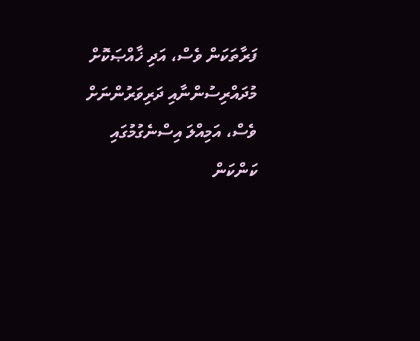ފަރާތަކަން ވެސް، އަދި ޚާއްޞަކޮށް މުދައްރިސުންނާއި ދަރިވަރުންނަށް ވެސް، އަމިއްލަ އިސްނެގުމުގައި ކަންކަން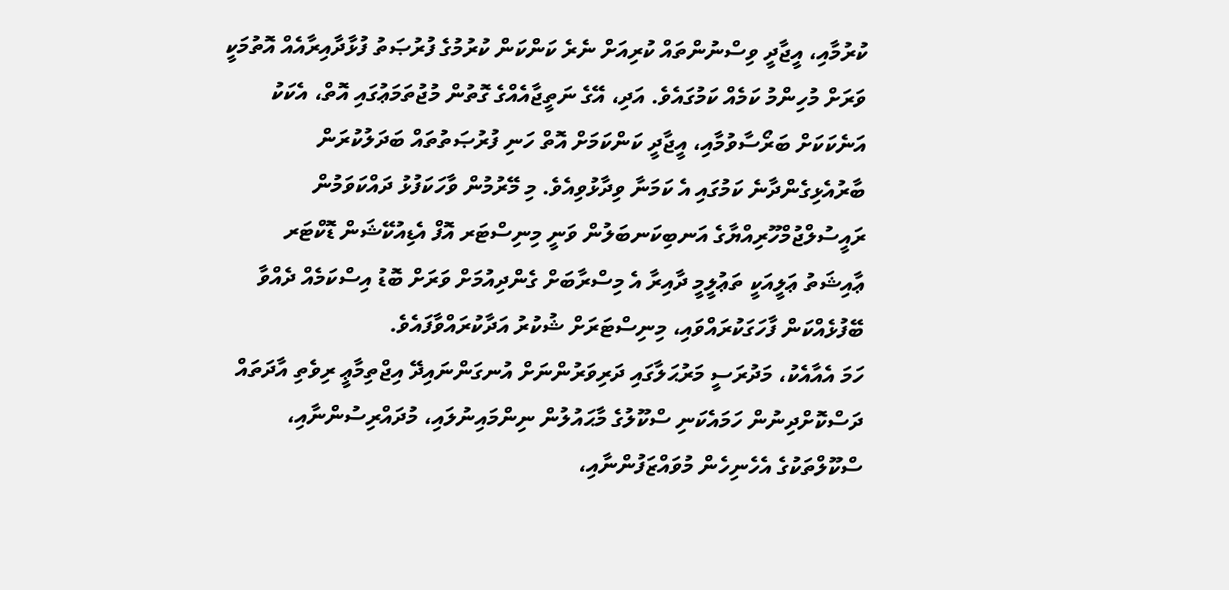ކުރުމާއި، އީޖާދީ ވިސްނުންތައް ކުރިއަށް ނެރެ ކަންކަން ކުރުމުގެ ފުރުޞަތު ފުޅާދާއިރާއެއް އޮތުމަކީ ވަރަށް މުހިންމު ކަމެއް ކަމުގައެވެ. އަދި، އޭގެ ނަތީޖާއެއްގެ ގޮތުން މުޖުތަމަޢުގައި އޮތް، އެކަކު އަނެކަކަށް ބަރޯސާވުމާއި، އީޖާދީ ކަންކަމަށް އޮތް ހަނި ފުރުޞަތުތައް ބަދަލުކުރަން ބާރުއެޅިގެންދާނެ ކަމުގައި އެ ކަމަނާ ވިދާޅުވިއެވެ. މި މޭރުމުން ވާހަކަފުޅު ދައްކަވަމުން ރައީސުލްޖުމްހޫރިއްޔާގެ އަނބިކަނބަލުން ވަނީ މިނިސްޓަރ އޮފް އެޑިއުކޭޝަން ޑޮކްޓަރ ޢާއިޝަތު ޢަލީއަކީ ތަޢުލީމީ ދާއިރާ އެ މިސްރާބަށް ގެންދިއުމަށް ވަރަށް ބޮޑު އިސްކަމެއް ދެއްވާ ބޭފުޅެއްކަން ފާހަގަކުރައްވައި، މިނިސްޓަރަށް ޝުކުރު އަދާކުރައްވާފައެވެ.
ހަމަ އެއާއެކު، މަދުރަސީ މަރުޙަލާގައި ދަރިވަރުންނަށް އުނގަންނައިދޭ އިޖްތިމާޢީ ރިވެތި އާދަތައް ދަސްކޮށްދިނުން ހަމައެކަނި ސްކޫލުގެ މާޙައުލުން ނިންމައިނުލައި، މުދައްރިސުންނާއި، ސްކޫލްތަކުގެ އެހެނިހެން މުވައްޒަފުންނާއި،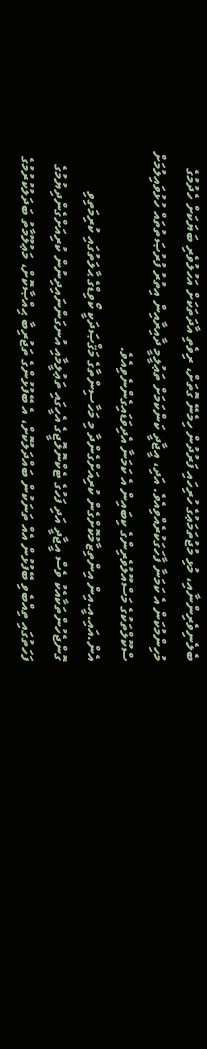ބެލެނިވެރިންނާއި، މުޅި މުޖުތަމަޢުގެ ހުރިހައި ފަރުދުން ހިމެނޭ ގޮތަށް، ރިވެތި އާދަތަކަށް އަހުލުވެރި ބަޔަކަށް ހެދުމުގެ މުހިންމުކަން އެ ކަމަނާ ފާހަގަކުރެއްވިއެވެ. އަދި، އީޖާދީ ކަންކަމަށް ތަޢުލީމީ ދާއިރާއިން އިތުރު ފުރުޞަތުތައް ހުޅުވައިލުމަށް ސްކޫލްތަކުގެ މަސްއޫލުވެރިންގެ ކިބައިން އެ ކަމަނާ އެދިވަޑައިގެންނެވިއެވެ.
އެން.އައި.އީ.އިން އިންތިޒާމުކޮށްގެން ކުރިއަށްގެންދާ މި މަހާސިންތާގެ މަޤްޞަދަކީ ކޯވިޑްގެ ޙާލަތުގައި ކުރިމަތިވި ގޮންޖެހުންތަކާއެކު ވެސް އީޖާދީ އަދި ފަހުގެ ޓެކްނޮލޮޖީގެ އެހީގައި ތަޢުލީމާއި އުނގަންނައިދިނުން ކުރިއަށްގެންދިޔުމުގެ ފަހަތުގައި ތިއްބެވި ބޭފުޅުން އެއް ތަނަކުން ބައްދަލުކޮށް، އެ ބޭފުޅުންގެ ތަޖުރިބާ ޙިއްޞާކޮށް، މަޢުލޫމާތު ބަދަލުކުރުމުގެ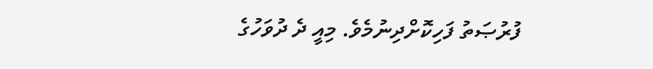ފުރުޞަތު ފަހިކޮށްދިނުމެވެ. މިއީ ދެ ދުވަހުގެ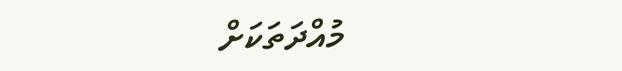މުއްދަތަކަށް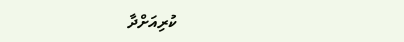ކުރިއަށްދާ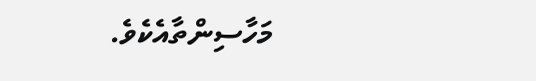މަހާސިންތާއެކެވެ.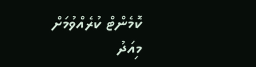ކޮމެންޓް ކުރެއްވުމަށް
މިއަދު